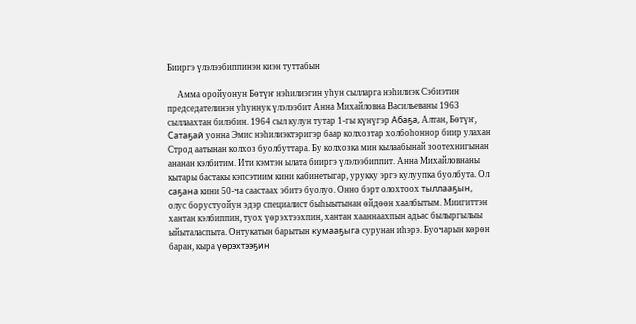Бииргэ үлэлээбиппинэн киэн туттабын

     Амма оройуонун Бөтүҥ нэһилиэгин уһун сылларга нэһилиэк Сэбиэтин председателинэн уһуннук үлэлээбит Анна Михайловна Васильеваны 1963 сыллаахтан билэбин. 1964 сыл кулун тутар 1-гы күнүгэр Абаҕа, Алтан, Бөтүҥ, Сатаҕай уонна Эмис нэһилиэктэригэр баар колхозтар холбоһоннор биир улахан Строд аатынан колхоз буолбуттара. Бу колхозка мин кылаабынай зоотехнигынан ананан кэлбитим. Ити кэмтэн ылата бииргэ үлэлээбиппит. Анна Михайловнаны кытары бастакы кэпсэтиим кини кабинетыгар, урукку эргэ кулуупка буолбута. Ол саҕана кини 50-ча саастаах эбитэ буолуо. Онно бэрт олохтоох тыллааҕын, олус борустуойун эдэр специалист быһыытынан өйдөөн хаалбытым. Миигиттэн хантан кэлбиппин, туох үөрэхтээхпин, хантан хааннаахпын адьас былыргылыы ыйыталаспыта. Онтукатын барытын кумааҕыга сурунан иһэрэ. Буочарын көрөн баран, кыра үөрэхтээҕин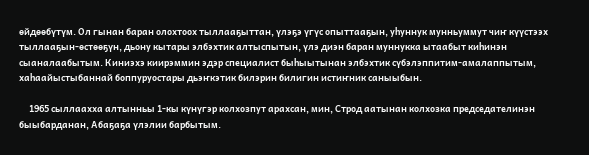өйдөөбүтүм. Ол гынан баран олохтоох тыллааҕыттан, үлэҕэ үгүс опыттааҕын, уһуннук мунньуммут чиҥ күүстээх тыллааҕын-өстөөҕүн, дьону кытары элбэхтик алтыспытын, үлэ диэн баран муннукка ытаабыт киһинэн сыаналаабытым. Киниэхэ киирэммин эдэр специалист быһыытынан элбэхтик сүбэлэппитим-амалаппытым, хаһаайыстыбаннай боппуруостары дьэҥкэтик билэрин билигин истиҥник саныыбын.

     1965 сыллаахха алтынньы 1-кы күнүгэр колхозпут арахсан, мин, Строд аатынан колхозка председателинэн быыбарданан, Абаҕаҕа үлэлии барбытым.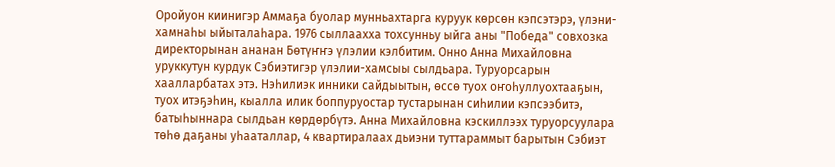Оройуон киинигэр Аммаҕа буолар мунньахтарга куруук көрсөн кэпсэтэрэ, үлэни-хамнаһы ыйыталаһара. 1976 сыллаахха тохсунньу ыйга аны "Победа" совхозка директорынан ананан Бөтүҥҥэ үлэлии кэлбитим. Онно Анна Михайловна уруккутун курдук Сэбиэтигэр үлэлии-хамсыы сылдьара. Туруорсарын хаалларбатах этэ. Нэһилиэк инники сайдыытын, өссө туох оҥоһуллуохтааҕын, туох итэҕэһин, кыалла илик боппуруостар тустарынан сиһилии кэпсээбитэ, батыһыннара сылдьан көрдөрбүтэ. Анна Михайловна кэскиллээх туруорсуулара төһө даҕаны уһааталлар, 4 квартиралаах дьиэни туттараммыт барытын Сэбиэт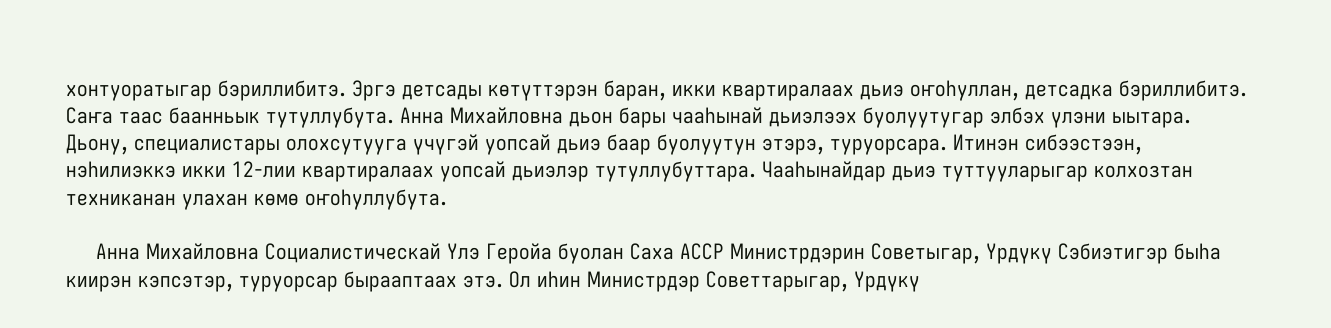хонтуоратыгар бэриллибитэ. Эргэ детсады көтүттэрэн баран, икки квартиралаах дьиэ оҥоһуллан, детсадка бэриллибитэ. Саҥа таас баанньык тутуллубута. Анна Михайловна дьон бары чааһынай дьиэлээх буолуутугар элбэх үлэни ыытара. Дьону, специалистары олохсутууга үчүгэй уопсай дьиэ баар буолуутун этэрэ, туруорсара. Итинэн сибээстээн, нэһилиэккэ икки 12-лии квартиралаах уопсай дьиэлэр тутуллубуттара. Чааһынайдар дьиэ туттууларыгар колхозтан техниканан улахан көмө оҥоһуллубута.

     Анна Михайловна Социалистическай Үлэ Геройа буолан Саха АССР Министрдэрин Советыгар, Үрдүкү Сэбиэтигэр быһа киирэн кэпсэтэр, туруорсар бырааптаах этэ. Ол иһин Министрдэр Советтарыгар, Үрдүкү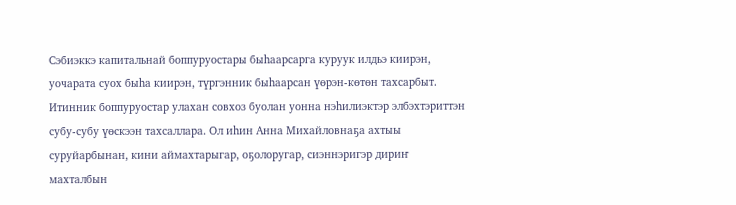Сэбиэккэ капитальнай боппуруостары быһаарсарга куруук илдьэ киирэн, уочарата суох быһа киирэн, түргэнник быһаарсан үөрэн-көтөн тахсарбыт. Итинник боппуруостар улахан совхоз буолан уонна нэһилиэктэр элбэхтэриттэн субу-субу үөскээн тахсаллара. Ол иһин Анна Михайловнаҕа ахтыы суруйарбынан, кини аймахтарыгар, оҕолоругар, сиэннэригэр дириҥ  махталбын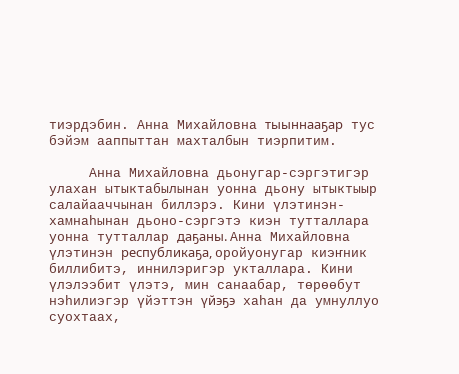тиэрдэбин. Анна Михайловна тыыннааҕар тус бэйэм ааппыттан махталбын тиэрпитим.

     Анна Михайловна дьонугар-сэргэтигэр улахан ытыктабылынан уонна дьону ытыктыыр салайааччынан биллэрэ. Кини үлэтинэн-хамнаһынан дьоно-сэргэтэ киэн тутталлара уонна тутталлар даҕаны. Анна Михайловна үлэтинэн республикаҕа, оройуонугар киэҥник биллибитэ, иннилэригэр укталлара. Кини үлэлээбит үлэтэ, мин санаабар, төрөөбут нэһилиэгэр үйэттэн үйэҕэ хаһан да умнуллуо суохтаах,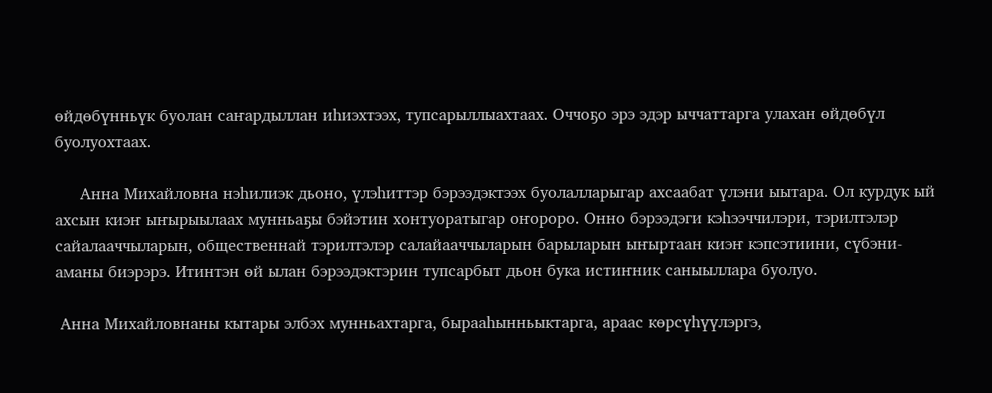өйдөбүнньүк буолан саҥардыллан иһиэхтээх, тупсарыллыахтаах. Оччоҕо эрэ эдэр ыччаттарга улахан өйдөбүл буолуохтаах.

     Анна Михайловна нэһилиэк дьоно, үлэһиттэр бэрээдэктээх буолалларыгар ахсаабат үлэни ыытара. Ол курдук ый ахсын киэҥ ыҥырыылаах мунньаҕы бэйэтин хонтуоратыгар оҥороро. Онно бэрээдэги кэһээччилэри, тэрилтэлэр сайалааччыларын, общественнай тэрилтэлэр салайааччыларын барыларын ыҥыртаан киэҥ кэпсэтиини, сүбэни-аманы биэрэрэ. Итинтэн өй ылан бэрээдэктэрин тупсарбыт дьон бука истиҥник саныыллара буолуо.

 Анна Михайловнаны кытары элбэх мунньахтарга, бырааһынньыктарга, араас көрсүһүүлэргэ,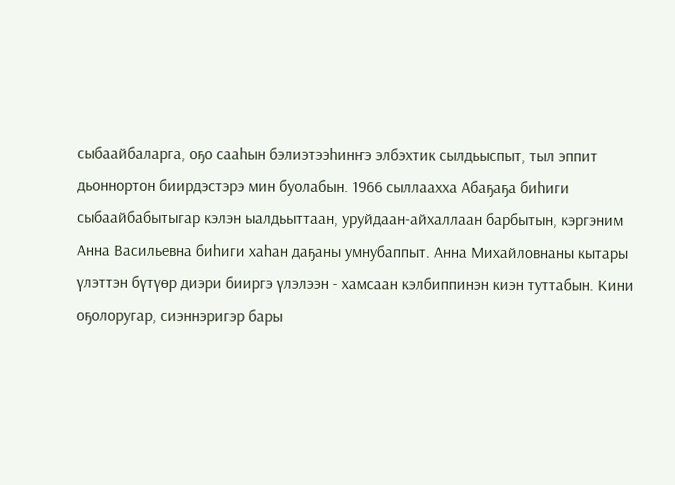сыбаайбаларга, оҕо сааһын бэлиэтээһинҥэ элбэхтик сылдьыспыт, тыл эппит дьоннортон биирдэстэрэ мин буолабын. 1966 сыллаахха Абаҕаҕа биһиги  сыбаайбабытыгар кэлэн ыалдьыттаан, уруйдаан-айхаллаан барбытын, кэргэним Анна Васильевна биһиги хаһан даҕаны умнубаппыт. Анна Михайловнаны кытары үлэттэн бүтүөр диэри бииргэ үлэлээн - хамсаан кэлбиппинэн киэн туттабын. Кини оҕолоругар, сиэннэригэр бары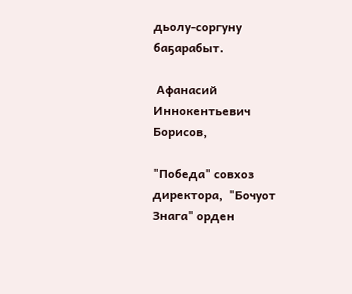дьолу-соргуну баҕарабыт.

 Афанасий Иннокентьевич Борисов,

"Победа" совхоз директора,  "Бочуот Знага" орден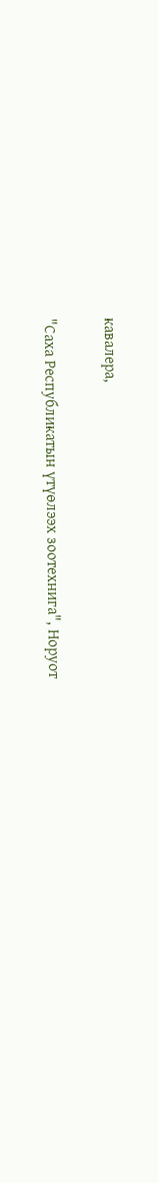кавалера,

"Саха Республикатын үтүөлээх зоотехнига", Норуот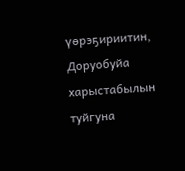үөрэҕириитин,   Доруобуйа харыстабылын туйгуна